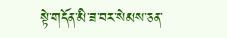སྟེ་གདོན་མི་ཟ་བར་སེམས་ཅན་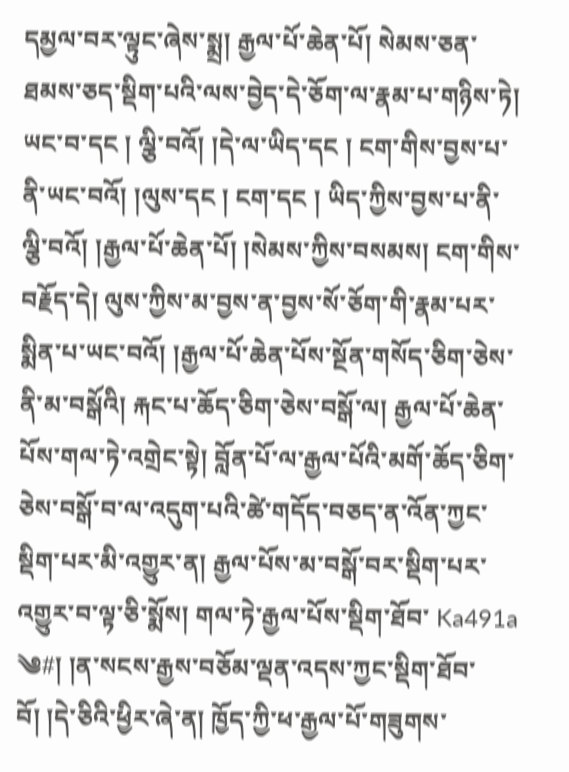དམྱལ་བར་ལྟུང་ཞེས་སྨྲ། རྒྱལ་པོ་ཆེན་པོ། སེམས་ཅན་ཐམས་ཅད་སྡིག་པའི་ལས་བྱེད་དེ་ཅོག་ལ་རྣམ་པ་གཉིས་ཏེ། ཡང་བ་དང ། ལྕི་བའོ། །དེ་ལ་ཡིད་དང ། ངག་གིས་བྱས་པ་ནི་ཡང་བའོ། །ལུས་དང ། ངག་དང ། ཡིད་ཀྱིས་བྱས་པ་ནི་ལྕི་བའོ། །རྒྱལ་པོ་ཆེན་པོ། །སེམས་ཀྱིས་བསམས། ངག་གིས་བརྗོད་དེ། ལུས་ཀྱིས་མ་བྱས་ན་བྱས་སོ་ཅོག་གི་རྣམ་པར་སྨིན་པ་ཡང་བའོ། །རྒྱལ་པོ་ཆེན་པོས་སྔོན་གསོད་ཅིག་ཅེས་ནི་མ་བསྒོའི། རྐང་པ་ཆོད་ཅིག་ཅེས་བསྒོ་ལ། རྒྱལ་པོ་ཆེན་པོས་གལ་ཏེ་འགྲེང་སྟེ། བློན་པོ་ལ་རྒྱལ་པོའི་མགོ་ཆོད་ཅིག་ཅེས་བསྒོ་བ་ལ་འདུག་པའི་ཚེ་གདོད་བཅད་ན་འོན་ཀྱང་སྡིག་པར་མི་འགྱུར་ན། རྒྱལ་པོས་མ་བསྒོ་བར་སྡིག་པར་འགྱུར་བ་ལྟ་ཅི་སྨོས། གལ་ཏེ་རྒྱལ་པོས་སྡིག་ཐོབ་ Ka491a ༄#། །ན་སངས་རྒྱས་བཅོམ་ལྡན་འདས་ཀྱང་སྡིག་ཐོབ་བོ། །དེ་ཅིའི་ཕྱིར་ཞེ་ན། ཁྱོད་ཀྱི་ཕ་རྒྱལ་པོ་གཟུགས་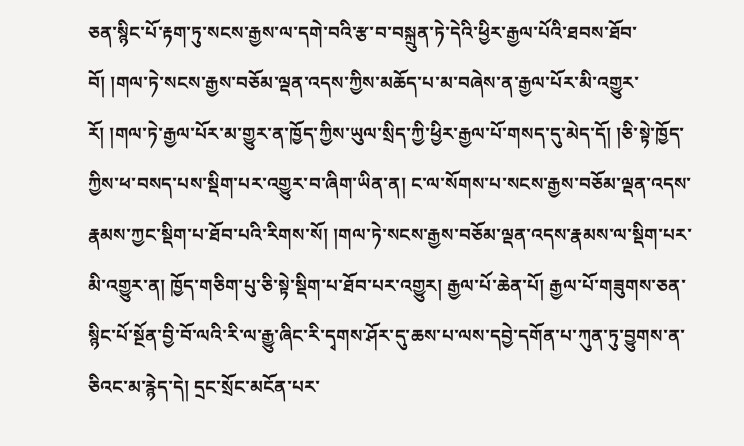ཅན་སྙིང་པོ་རྟག་ཏུ་སངས་རྒྱས་ལ་དགེ་བའི་རྩ་བ་བསྐྲུན་ཏེ་དེའི་ཕྱིར་རྒྱལ་པོའི་ཐབས་ཐོབ་བོ། །གལ་ཏེ་སངས་རྒྱས་བཅོམ་ལྡན་འདས་ཀྱིས་མཆོད་པ་མ་བཞེས་ན་རྒྱལ་པོར་མི་འགྱུར་རོ། །གལ་ཏེ་རྒྱལ་པོར་མ་གྱུར་ན་ཁྱོད་ཀྱིས་ཡུལ་སྲིད་ཀྱི་ཕྱིར་རྒྱལ་པོ་གསད་དུ་མེད་དོ། །ཅི་སྟེ་ཁྱོད་ཀྱིས་ཕ་བསད་པས་སྡིག་པར་འགྱུར་བ་ཞིག་ཡིན་ན། ང་ལ་སོགས་པ་སངས་རྒྱས་བཅོམ་ལྡན་འདས་རྣམས་ཀྱང་སྡིག་པ་ཐོབ་པའི་རིགས་སོ། །གལ་ཏེ་སངས་རྒྱས་བཅོམ་ལྡན་འདས་རྣམས་ལ་སྡིག་པར་མི་འགྱུར་ན། ཁྱོད་གཅིག་པུ་ཅི་སྟེ་སྡིག་པ་ཐོབ་པར་འགྱུར། རྒྱལ་པོ་ཆེན་པོ། རྒྱལ་པོ་གཟུགས་ཅན་སྙིང་པོ་སྔོན་བྱི་བོ་ལའི་རི་ལ་རྒྱུ་ཞིང་རི་དྭགས་ཤོར་དུ་ཆས་པ་ལས་དབྱེ་དགོན་པ་ཀུན་ཏུ་བྱུགས་ན་ཅིའང་མ་རྙེད་དེ། དྲང་སྲོང་མངོན་པར་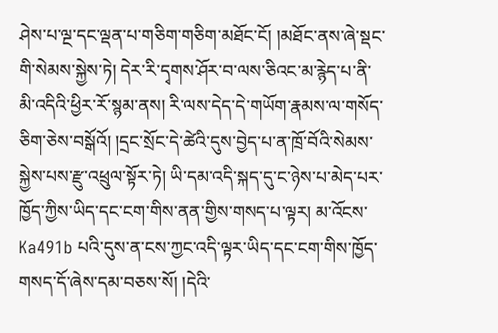ཤེས་པ་ལྔ་དང་ལྡན་པ་གཅིག་གཅིག་མཐོང་ངོ། །མཐོང་ནས་ཞེ་སྡང་གི་སེམས་སྐྱེས་ཏེ། དེར་རི་དྭགས་ཤོར་བ་ལས་ཅིའང་མ་རྙེད་པ་ནི་མི་འདིའི་ཕྱིར་རོ་སྙམ་ནས། རི་ལས་དེད་དེ་གཡོག་རྣམས་ལ་གསོད་ཅིག་ཅེས་བསྒོའོ། །དྲང་སྲོང་དེ་ཚེའི་དུས་བྱེད་པ་ན་ཁྲོ་བོའི་སེམས་སྐྱེས་པས་རྫུ་འཕྲུལ་སྟོར་ཏེ། ཡི་དམ་འདི་སྐད་དུ་ང་ཉེས་པ་མེད་པར་ཁྱོད་ཀྱིས་ཡིད་དང་ངག་གིས་ནན་གྱིས་གསད་པ་ལྟར། མ་འོངས་ Ka491b པའི་དུས་ན་ངས་ཀྱང་འདི་ལྟར་ཡིད་དང་ངག་གིས་ཁྱོད་གསད་དོ་ཞེས་དམ་བཅས་སོ། །དེའི་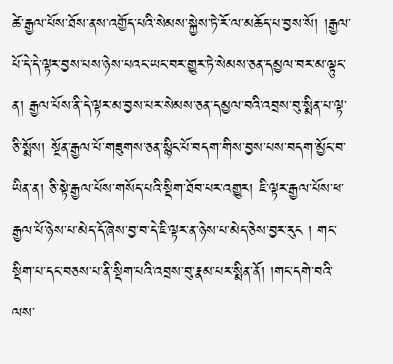ཚེ་རྒྱལ་པོས་ཐོས་ནས་འགྱོད་པའི་སེམས་སྐྱེས་ཏེ་རོ་ལ་མཆོད་པ་བྱས་སོ། །རྒྱལ་པོ་དེ་དེ་ལྟར་བྱས་པས་ཉེས་པའང་ཡང་བར་གྱུར་ཏེ་སེམས་ཅན་དམྱལ་བར་མ་ལྟུང་ན། རྒྱལ་པོས་ནི་དེ་ལྟར་མ་བྱས་པར་སེམས་ཅན་དམྱལ་བའི་འབྲས་བུ་སྨིན་པ་ལྟ་ཅི་སྨོས། སྔོན་རྒྱལ་པོ་གཟུགས་ཅན་སྙིང་པོ་བདག་གིས་བྱས་པས་བདག་མྱོང་བ་ཡིན་ན། ཅི་སྟེ་རྒྱལ་པོས་གསོད་པའི་སྡིག་ཐོབ་པར་འགྱུར། ཇི་ལྟར་རྒྱལ་པོས་ཕ་རྒྱལ་པོ་ཉེས་པ་མེད་དོ་ཞེས་བྱ་བ་དེ་ཇི་ལྟར་ན་ཉེས་པ་མེད་ཅེས་བྱར་རུང ། གང་སྡིག་པ་དང་བཅས་པ་ནི་སྡིག་པའི་འབྲས་བུ་རྣམ་པར་སྨིན་ནོ། །གང་དགེ་བའི་ལས་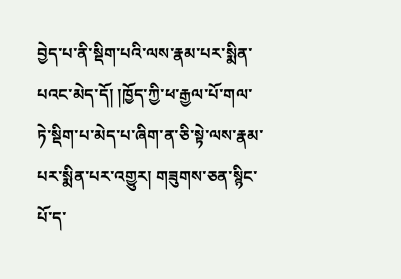བྱེད་པ་ནི་སྡིག་པའི་ལས་རྣམ་པར་སྨིན་པའང་མེད་དོ། །ཁྱོད་ཀྱི་ཕ་རྒྱལ་པོ་གལ་ཏེ་སྡིག་པ་མེད་པ་ཞིག་ན་ཅི་སྟེ་ལས་རྣམ་པར་སྨིན་པར་འགྱུར། གཟུགས་ཅན་སྙིང་པོ་ད་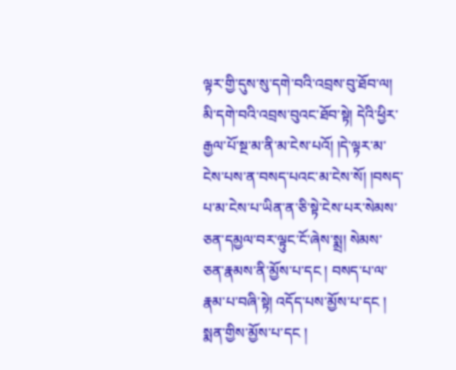ལྟར་གྱི་དུས་སུ་དགེ་བའི་འབྲས་བུ་ཐོབ་ལ། མི་དགེ་བའི་འབྲས་བུའང་ཐོབ་སྟེ། དེའི་ཕྱིར་རྒྱལ་པོ་སྔ་མ་ནི་མ་ངེས་པའོ། །དེ་ལྟར་མ་ངེས་པས་ན་བསད་པའང་མ་ངེས་སོ། །བསད་པ་མ་ངེས་པ་ཡིན་ན་ཅི་སྟེ་ངེས་པར་སེམས་ཅན་དམྱལ་བར་ལྟུང་ངོ་ཞེས་སྨྲ། སེམས་ཅན་རྣམས་ནི་མྱོས་པ་དང ། བསད་པ་ལ་རྣམ་པ་བཞི་སྟེ། འདོད་པས་མྱོས་པ་དང ། སྨན་གྱིས་མྱོས་པ་དང །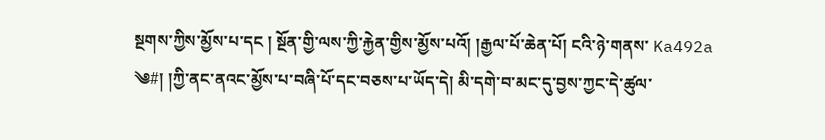སྔགས་ཀྱིས་མྱོས་པ་དང ། སྔོན་གྱི་ལས་ཀྱི་རྐྱེན་གྱིས་མྱོས་པའོ། །རྒྱལ་པོ་ཆེན་པོ། ངའི་ཉེ་གནས་ Ka492a ༄#། །ཀྱི་ནང་ནའང་མྱོས་པ་བཞི་པོ་དང་བཅས་པ་ཡོད་དེ། མི་དགེ་བ་མང་དུ་བྱས་ཀྱང་དེ་ཚུལ་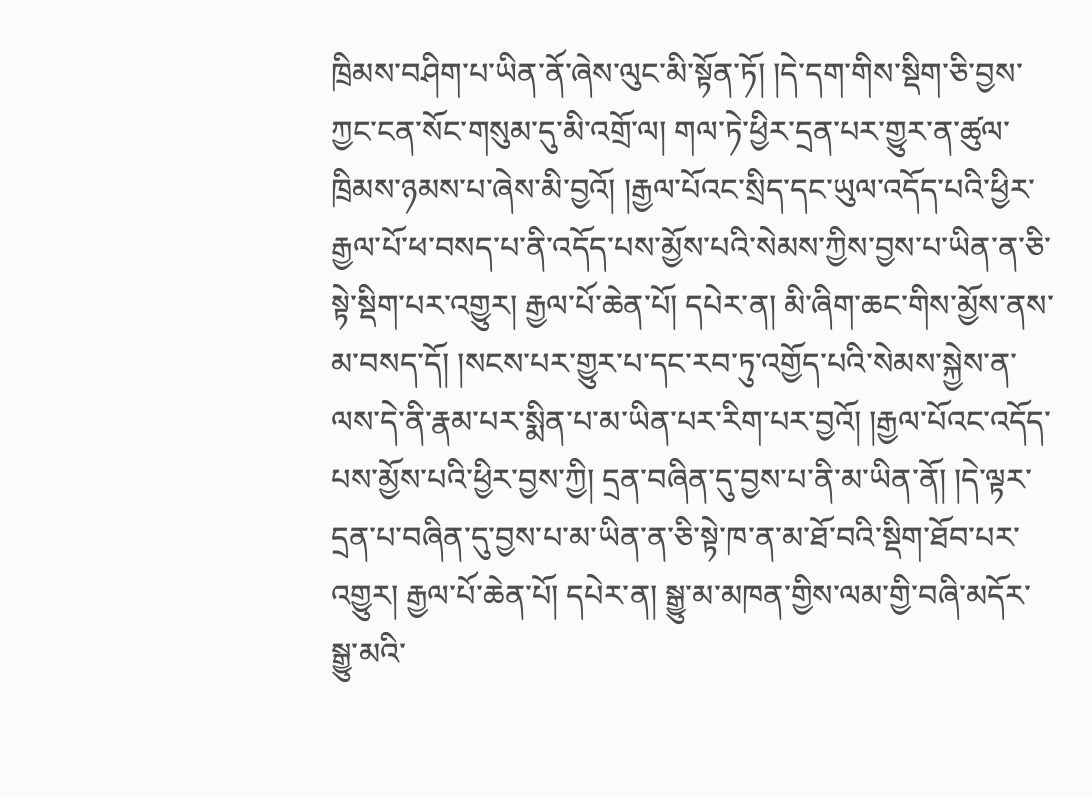ཁྲིམས་བཤིག་པ་ཡིན་ནོ་ཞེས་ལུང་མི་སྟོན་ཏོ། །དེ་དག་གིས་སྡིག་ཅི་བྱས་ཀྱང་ངན་སོང་གསུམ་དུ་མི་འགྲོ་ལ། གལ་ཏེ་ཕྱིར་དྲན་པར་གྱུར་ན་ཚུལ་ཁྲིམས་ཉམས་པ་ཞེས་མི་བྱའོ། །རྒྱལ་པོའང་སྲིད་དང་ཡུལ་འདོད་པའི་ཕྱིར་རྒྱལ་པོ་ཕ་བསད་པ་ནི་འདོད་པས་མྱོས་པའི་སེམས་ཀྱིས་བྱས་པ་ཡིན་ན་ཅི་སྟེ་སྡིག་པར་འགྱུར། རྒྱལ་པོ་ཆེན་པོ། དཔེར་ན། མི་ཞིག་ཆང་གིས་མྱོས་ནས་མ་བསད་དོ། །སངས་པར་གྱུར་པ་དང་རབ་ཏུ་འགྱོད་པའི་སེམས་སྐྱེས་ན་ལས་དེ་ནི་རྣམ་པར་སྨིན་པ་མ་ཡིན་པར་རིག་པར་བྱའོ། །རྒྱལ་པོའང་འདོད་པས་མྱོས་པའི་ཕྱིར་བྱས་ཀྱི། དྲན་བཞིན་དུ་བྱས་པ་ནི་མ་ཡིན་ནོ། །དེ་ལྟར་དྲན་པ་བཞིན་དུ་བྱས་པ་མ་ཡིན་ན་ཅི་སྟེ་ཁ་ན་མ་ཐོ་བའི་སྡིག་ཐོབ་པར་འགྱུར། རྒྱལ་པོ་ཆེན་པོ། དཔེར་ན། སྒྱུ་མ་མཁན་གྱིས་ལམ་གྱི་བཞི་མདོར་སྒྱུ་མའི་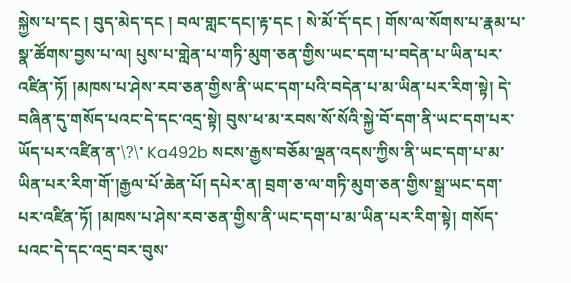སྐྱེས་པ་དང ། བུད་མེད་དང ། བལ་གླང་དང།་རྟ་དང ། སེ་མོ་དོ་དང ། གོས་ལ་སོགས་པ་རྣམ་པ་སྣ་ཚོགས་བྱས་པ་ལ། པུས་པ་གླེན་པ་གཏི་མུག་ཅན་གྱིས་ཡང་དག་པ་བདེན་པ་ཡིན་པར་འཛིན་ཏོ། །མཁས་པ་ཤེས་རབ་ཅན་གྱིས་ནི་ཡང་དག་པའི་བདེན་པ་མ་ཡིན་པར་རིག་སྟེ། དེ་བཞིན་དུ་གསོད་པའང་དེ་དང་འདྲ་སྟེ། བུས་ཕ་མ་རབས་སོ་སོའི་སྐྱེ་བོ་དག་ནི་ཡང་དག་པར་ཡོད་པར་འཛིན་ན་\?\་ Ka492b སངས་རྒྱས་བཅོམ་ལྡན་འདས་ཀྱིས་ནི་ཡང་དག་པ་མ་ཡིན་པར་རིག་གོ་།རྒྱལ་པོ་ཆེན་པོ། དཔེར་ན། བྲག་ཅ་ལ་གཏི་མུག་ཅན་གྱིས་སྒྲ་ཡང་དག་པར་འཛིན་ཏོ། །མཁས་པ་ཤེས་རབ་ཅན་གྱིས་ནི་ཡང་དག་པ་མ་ཡིན་པར་རིག་སྟེ། གསོད་པའང་དེ་དང་འདྲ་བར་བུས་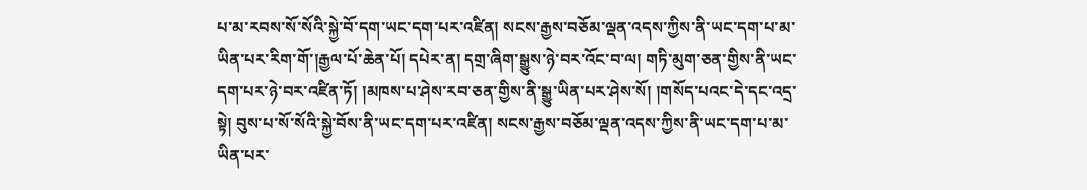པ་མ་རབས་སོ་སོའི་སྐྱེ་བོ་དག་ཡང་དག་པར་འཛིན། སངས་རྒྱས་བཅོམ་ལྡན་འདས་ཀྱིས་ནི་ཡང་དག་པ་མ་ཡིན་པར་རིག་གོ་།རྒྱལ་པོ་ཆེན་པོ། དཔེར་ན། དགྲ་ཞིག་སྒྱུས་ཉེ་བར་འོང་བ་ལ། གཏི་མུག་ཅན་གྱིས་ནི་ཡང་དག་པར་ཉེ་བར་འཛིན་ཏོ། །མཁས་པ་ཤེས་རབ་ཅན་གྱིས་ནི་སྒྱུ་ཡིན་པར་ཤེས་སོ། །གསོད་པའང་དེ་དང་འདྲ་སྟེ། བུས་པ་སོ་སོའི་སྐྱེ་བོས་ནི་ཡང་དག་པར་འཛིན། སངས་རྒྱས་བཅོམ་ལྡན་འདས་ཀྱིས་ནི་ཡང་དག་པ་མ་ཡིན་པར་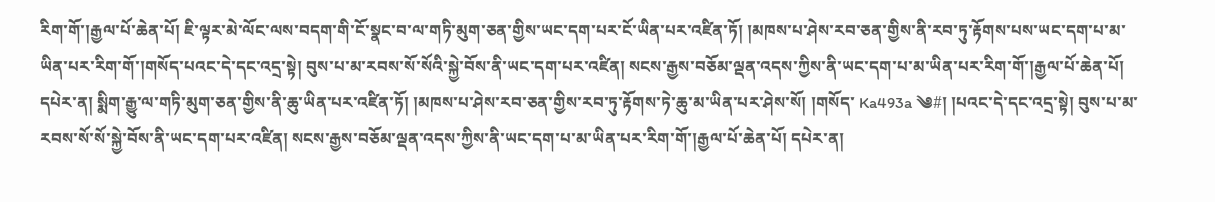རིག་གོ་།རྒྱལ་པོ་ཆེན་པོ། ཇི་ལྟར་མེ་ལོང་ལས་བདག་གི་ངོ་སྣང་བ་ལ་གཏི་མུག་ཅན་གྱིས་ཡང་དག་པར་ངོ་ཡིན་པར་འཛིན་ཏོ། །མཁས་པ་ཤེས་རབ་ཅན་གྱིས་ནི་རབ་ཏུ་རྟོགས་པས་ཡང་དག་པ་མ་ཡིན་པར་རིག་གོ་།གསོད་པའང་དེ་དང་འདྲ་སྟེ། བུས་པ་མ་རབས་སོ་སོའི་སྐྱེ་བོས་ནི་ཡང་དག་པར་འཛིན། སངས་རྒྱས་བཅོམ་ལྡན་འདས་ཀྱིས་ནི་ཡང་དག་པ་མ་ཡིན་པར་རིག་གོ་།རྒྱལ་པོ་ཆེན་པོ། དཔེར་ན། སྨིག་རྒྱུ་ལ་གཏི་མུག་ཅན་གྱིས་ནི་ཆུ་ཡིན་པར་འཛིན་ཏོ། །མཁས་པ་ཤེས་རབ་ཅན་གྱིས་རབ་ཏུ་རྟོགས་ཏེ་ཆུ་མ་ཡིན་པར་ཤེས་སོ། །གསོད་ Ka493a ༄#། །པའང་དེ་དང་འདྲ་སྟེ། བུས་པ་མ་རབས་སོ་སོ་སྐྱེ་བོས་ནི་ཡང་དག་པར་འཛིན། སངས་རྒྱས་བཅོམ་ལྡན་འདས་ཀྱིས་ནི་ཡང་དག་པ་མ་ཡིན་པར་རིག་གོ་།རྒྱལ་པོ་ཆེན་པོ། དཔེར་ན།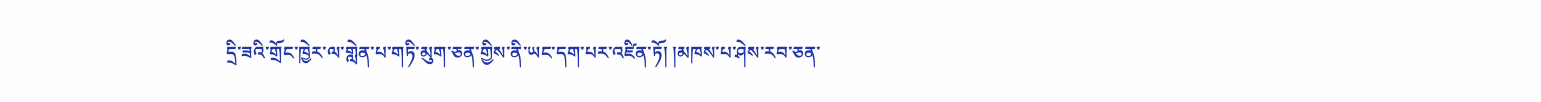དྲི་ཟའི་གྲོང་ཁྱེར་ལ་གླེན་པ་གཏི་མུག་ཅན་གྱིས་ནི་ཡང་དག་པར་འཛིན་ཏོ། །མཁས་པ་ཤེས་རབ་ཅན་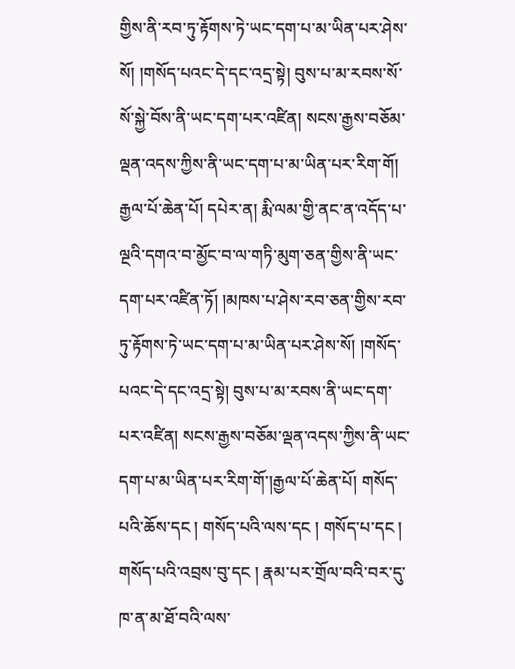གྱིས་ནི་རབ་ཏུ་རྟོགས་ཏེ་ཡང་དག་པ་མ་ཡིན་པར་ཤེས་སོ། །གསོད་པའང་དེ་དང་འདྲ་སྟེ། བུས་པ་མ་རབས་སོ་སོ་སྐྱེ་བོས་ནི་ཡང་དག་པར་འཛིན། སངས་རྒྱས་བཅོམ་ལྡན་འདས་ཀྱིས་ནི་ཡང་དག་པ་མ་ཡིན་པར་རིག་གོ། རྒྱལ་པོ་ཆེན་པོ། དཔེར་ན། རྨི་ལམ་གྱི་ནང་ན་འདོད་པ་ལྔའི་དགའ་བ་མྱོང་བ་ལ་གཏི་མུག་ཅན་གྱིས་ནི་ཡང་དག་པར་འཛིན་ཏོ། །མཁས་པ་ཤེས་རབ་ཅན་གྱིས་རབ་ཏུ་རྟོགས་ཏེ་ཡང་དག་པ་མ་ཡིན་པར་ཤེས་སོ། །གསོད་པའང་དེ་དང་འདྲ་སྟེ། བུས་པ་མ་རབས་ནི་ཡང་དག་པར་འཛིན། སངས་རྒྱས་བཅོམ་ལྡན་འདས་ཀྱིས་ནི་ཡང་དག་པ་མ་ཡིན་པར་རིག་གོ་།རྒྱལ་པོ་ཆེན་པོ། གསོད་པའི་ཆོས་དང ། གསོད་པའི་ལས་དང ། གསོད་པ་དང ། གསོད་པའི་འབྲས་བུ་དང ། རྣམ་པར་གྲོལ་བའི་བར་དུ་ཁ་ན་མ་ཐོ་བའི་ལས་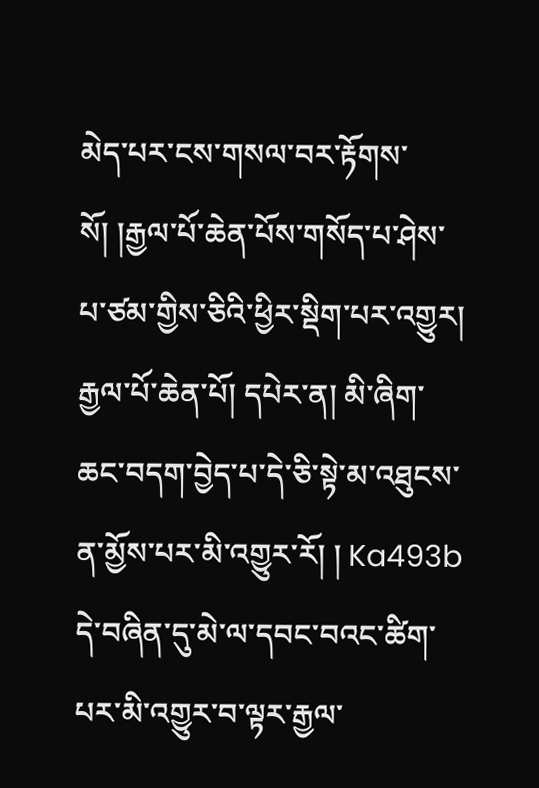མེད་པར་ངས་གསལ་བར་རྟོགས་སོ། །རྒྱལ་པོ་ཆེན་པོས་གསོད་པ་ཤེས་པ་ཙམ་གྱིས་ཅིའི་ཕྱིར་སྡིག་པར་འགྱུར། རྒྱལ་པོ་ཆེན་པོ། དཔེར་ན། མི་ཞིག་ཆང་བདག་བྱེད་པ་དེ་ཅི་སྟེ་མ་འཐུངས་ན་མྱོས་པར་མི་འགྱུར་རོ། ། Ka493b དེ་བཞིན་དུ་མེ་ལ་དབང་བའང་ཚིག་པར་མི་འགྱུར་བ་ལྟར་རྒྱལ་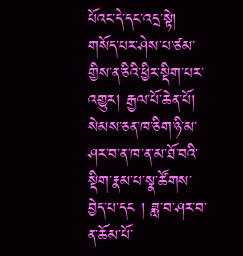པོའང་དེ་དང་འདྲ་སྟེ། གསོད་པར་ཤེས་པ་ཙམ་གྱིས་ན་ཅིའི་ཕྱིར་སྡིག་པར་འགྱུར། རྒྱལ་པོ་ཆེན་པོ། སེམས་ཅན་ཁ་ཅིག་ཉི་མ་ཤར་བ་ན་ཁ་ན་མ་ཐོ་བའི་སྡིག་རྣམ་པ་སྣ་ཚོགས་བྱེད་པ་དང ། ཟླ་བ་ཤར་བ་ན་ཆོམ་པོ་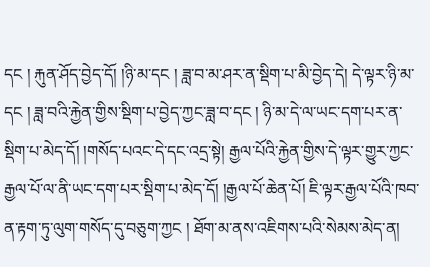དང ། རྐུན་ཤོད་བྱེད་དོ། །ཉི་མ་དང ། ཟླ་བ་མ་ཤར་ན་སྡིག་པ་མི་བྱེད་དེ། དེ་ལྟར་ཉི་མ་དང ། ཟླ་བའི་རྐྱེན་གྱིས་སྡིག་པ་བྱེད་ཀྱང་ཟླ་བ་དང ། ཉི་མ་དེ་ལ་ཡང་དག་པར་ན་སྡིག་པ་མེད་དོ། །གསོད་པའང་དེ་དང་འདྲ་སྟེ། རྒྱལ་པོའི་རྐྱེན་གྱིས་དེ་ལྟར་གྱུར་ཀྱང་རྒྱལ་པོ་ལ་ནི་ཡང་དག་པར་སྡིག་པ་མེད་དོ། །རྒྱལ་པོ་ཆེན་པོ། ཇི་ལྟར་རྒྱལ་པོའི་ཁབ་ན་རྟག་ཏུ་ལུག་གསོད་དུ་བཅུག་ཀྱང ། ཐོག་མ་ནས་འཇིགས་པའི་སེམས་མེད་ན།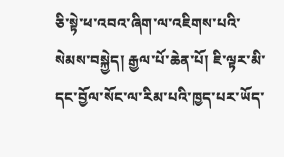ཅི་སྟེ་ཕ་འབའ་ཞིག་ལ་འཇིགས་པའི་སེམས་བསྐྱེད། རྒྱལ་པོ་ཆེན་པོ། ཇི་ལྟར་མི་དང་བྱོལ་སོང་ལ་རིམ་པའི་ཁྱད་པར་ཡོད་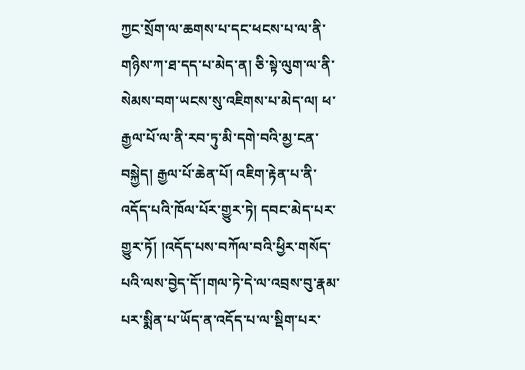ཀྱང་སྲོག་ལ་ཆགས་པ་དང་ཕངས་པ་ལ་ནི་གཉིས་ཀ་ཐ་དད་པ་མེད་ན། ཅི་སྟེ་ལུག་ལ་ནི་སེམས་བག་ཡངས་སུ་འཇིགས་པ་མེད་ལ། ཕ་རྒྱལ་པོ་ལ་ནི་རབ་ཏུ་མི་དགེ་བའི་མྱ་ངན་བསྐྱེད། རྒྱལ་པོ་ཆེན་པོ། འཇིག་རྟེན་པ་ནི་འདོད་པའི་ཁོལ་པོར་གྱུར་ཏེ། དབང་མེད་པར་གྱུར་ཏོ། །འདོད་པས་བཀོལ་བའི་ཕྱིར་གསོད་པའི་ལས་བྱེད་དོ་།གལ་ཏེ་དེ་ལ་འབྲས་བུ་རྣམ་པར་སྨིན་པ་ཡོད་ན་འདོད་པ་ལ་སྡིག་པར་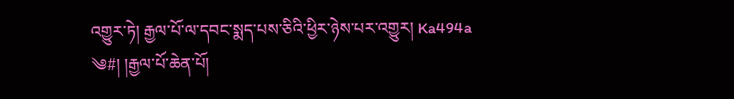འགྱུར་ཏེ། རྒྱལ་པོ་ལ་དབང་སྨད་པས་ཅིའི་ཕྱིར་ཉེས་པར་འགྱུར། Ka494a ༄#། །རྒྱལ་པོ་ཆེན་པོ།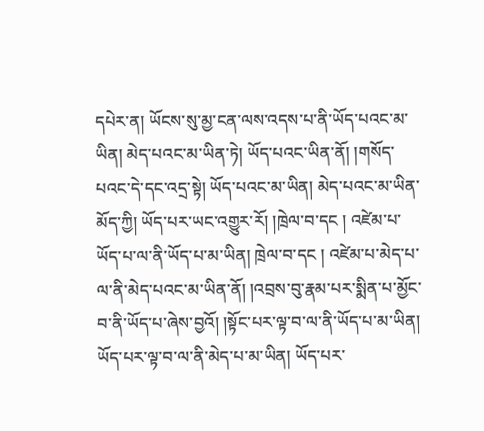དཔེར་ན། ཡོངས་སུ་མྱ་ངན་ལས་འདས་པ་ནི་ཡོད་པའང་མ་ཡིན། མེད་པའང་མ་ཡིན་ཏེ། ཡོད་པའང་ཡིན་ནོ། །གསོད་པའང་དེ་དང་འདྲ་སྟེ། ཡོད་པའང་མ་ཡིན། མེད་པའང་མ་ཡིན་མོད་ཀྱི། ཡོད་པར་ཡང་འགྱུར་རོ། །ཁྲེལ་བ་དང ། འཛེམ་པ་ཡོད་པ་ལ་ནི་ཡོད་པ་མ་ཡིན། ཁྲེལ་བ་དང ། འཛེམ་པ་མེད་པ་ལ་ནི་མེད་པའང་མ་ཡིན་ནོ། །འབྲས་བུ་རྣམ་པར་སྨིན་པ་མྱོང་བ་ནི་ཡོད་པ་ཞེས་བྱའོ། །སྟོང་པར་ལྟ་བ་ལ་ནི་ཡོད་པ་མ་ཡིན། ཡོད་པར་ལྟ་བ་ལ་ནི་མེད་པ་མ་ཡིན། ཡོད་པར་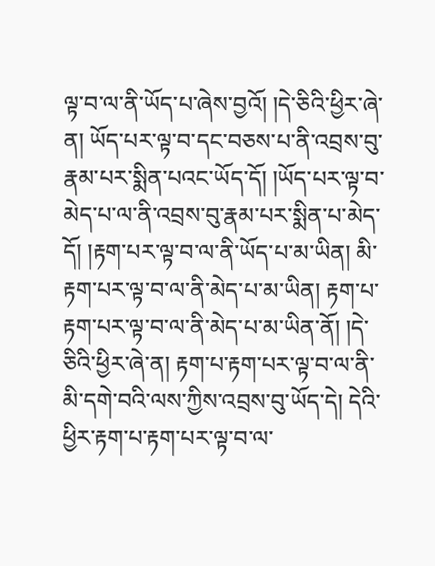ལྟ་བ་ལ་ནི་ཡོད་པ་ཞེས་བྱའོ། །དེ་ཅིའི་ཕྱིར་ཞེ་ན། ཡོད་པར་ལྟ་བ་དང་བཅས་པ་ནི་འབྲས་བུ་རྣམ་པར་སྨིན་པའང་ཡོད་དོ། །ཡོད་པར་ལྟ་བ་མེད་པ་ལ་ནི་འབྲས་བུ་རྣམ་པར་སྨིན་པ་མེད་དོ། །རྟག་པར་ལྟ་བ་ལ་ནི་ཡོད་པ་མ་ཡིན། མི་རྟག་པར་ལྟ་བ་ལ་ནི་མེད་པ་མ་ཡིན། རྟག་པ་རྟག་པར་ལྟ་བ་ལ་ནི་མེད་པ་མ་ཡིན་ནོ། །དེ་ཅིའི་ཕྱིར་ཞེ་ན། རྟག་པ་རྟག་པར་ལྟ་བ་ལ་ནི་མི་དགེ་བའི་ལས་ཀྱིས་འབྲས་བུ་ཡོད་དེ། དེའི་ཕྱིར་རྟག་པ་རྟག་པར་ལྟ་བ་ལ་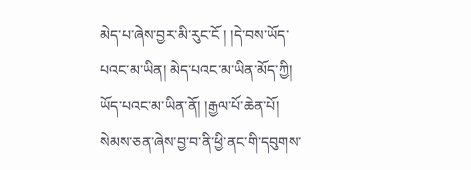མེད་པ་ཞེས་བྱར་མི་རུང་ངོ ། །དེ་བས་ཡོད་པའང་མ་ཡིན། མེད་པའང་མ་ཡིན་མོད་ཀྱི། ཡོད་པའང་མ་ཡིན་ནོ། །རྒྱལ་པོ་ཆེན་པོ། སེམས་ཅན་ཞེས་བྱ་བ་ནི་ཕྱི་ནང་གི་དབུགས་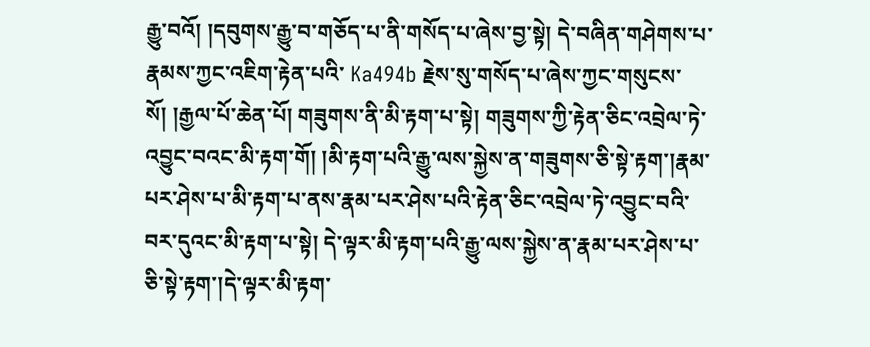རྒྱུ་བའོ། །དབུགས་རྒྱུ་བ་གཅོད་པ་ནི་གསོད་པ་ཞེས་བྱ་སྟེ། དེ་བཞིན་གཤེགས་པ་རྣམས་ཀྱང་འཇིག་རྟེན་པའི་ Ka494b རྗེས་སུ་གསོད་པ་ཞེས་ཀྱང་གསུངས་སོ། །རྒྱལ་པོ་ཆེན་པོ། གཟུགས་ནི་མི་རྟག་པ་སྟེ། གཟུགས་ཀྱི་རྟེན་ཅིང་འབྲེལ་ཏེ་འབྱུང་བའང་མི་རྟག་གོ། །མི་རྟག་པའི་རྒྱུ་ལས་སྐྱེས་ན་གཟུགས་ཅི་སྟེ་རྟག་།རྣམ་པར་ཤེས་པ་མི་རྟག་པ་ནས་རྣམ་པར་ཤེས་པའི་རྟེན་ཅིང་འབྲེལ་ཏེ་འབྱུང་བའི་བར་དུའང་མི་རྟག་པ་སྟེ། དེ་ལྟར་མི་རྟག་པའི་རྒྱུ་ལས་སྐྱེས་ན་རྣམ་པར་ཤེས་པ་ཅི་སྟེ་རྟག་།དེ་ལྟར་མི་རྟག་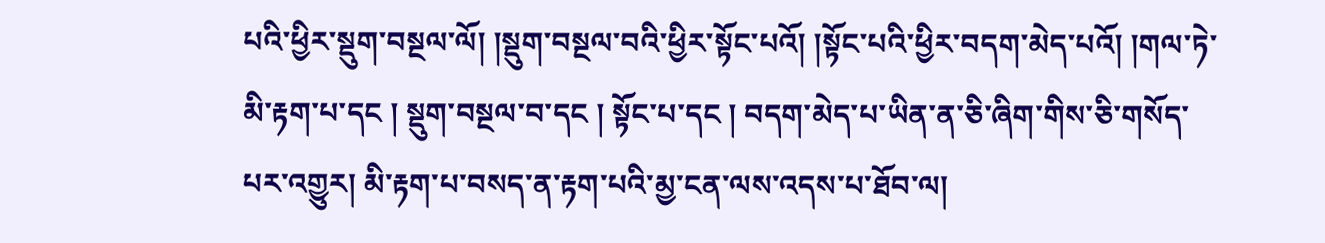པའི་ཕྱིར་སྡུག་བསྔལ་ལོ། །སྡུག་བསྔལ་བའི་ཕྱིར་སྟོང་པའོ། །སྟོང་པའི་ཕྱིར་བདག་མེད་པའོ། །གལ་ཏེ་མི་རྟག་པ་དང ། སྡུག་བསྔལ་བ་དང ། སྟོང་པ་དང ། བདག་མེད་པ་ཡིན་ན་ཅི་ཞིག་གིས་ཅི་གསོད་པར་འགྱུར། མི་རྟག་པ་བསད་ན་རྟག་པའི་མྱ་ངན་ལས་འདས་པ་ཐོབ་ལ།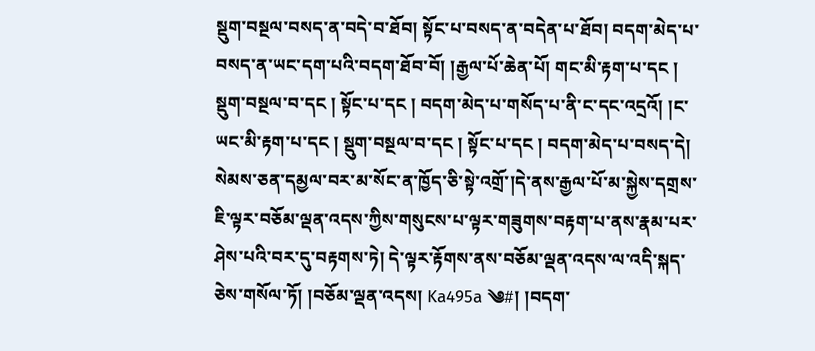སྡུག་བསྔལ་བསད་ན་བདེ་བ་ཐོབ། སྟོང་པ་བསད་ན་བདེན་པ་ཐོབ། བདག་མེད་པ་བསད་ན་ཡང་དག་པའི་བདག་ཐོབ་བོ། །རྒྱལ་པོ་ཆེན་པོ། གང་མི་རྟག་པ་དང ། སྡུག་བསྔལ་བ་དང ། སྟོང་པ་དང ། བདག་མེད་པ་གསོད་པ་ནི་ང་དང་འདྲའོ། །ང་ཡང་མི་རྟག་པ་དང ། སྡུག་བསྔལ་བ་དང ། སྟོང་པ་དང ། བདག་མེད་པ་བསད་དེ། སེམས་ཅན་དམྱལ་བར་མ་སོང་ན་ཁྱོད་ཅི་སྟེ་འགྲོ་།དེ་ནས་རྒྱལ་པོ་མ་སྐྱེས་དགྲས་ཇི་ལྟར་བཅོམ་ལྡན་འདས་ཀྱིས་གསུངས་པ་ལྟར་གཟུགས་བརྟག་པ་ནས་རྣམ་པར་ཤེས་པའི་བར་དུ་བརྟགས་ཏེ། དེ་ལྟར་རྟོགས་ནས་བཅོམ་ལྡན་འདས་ལ་འདི་སྐད་ཅེས་གསོལ་ཏོ། །བཅོམ་ལྡན་འདས། Ka495a ༄#། །བདག་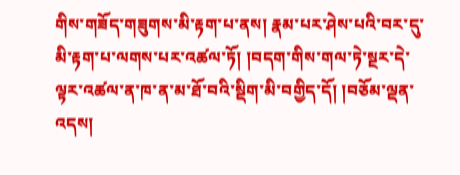གིས་གཟོད་གཟུགས་མི་རྟག་པ་ནས། རྣམ་པར་ཤེས་པའི་བར་དུ་མི་རྟག་པ་ལགས་པར་འཚལ་ཏོ། །བདག་གིས་གལ་ཏེ་སྔར་དེ་ལྟར་འཚལ་ན་ཁ་ན་མ་ཐོ་བའི་སྡིག་མི་བགྱིད་དོ། །བཅོམ་ལྡན་འདས།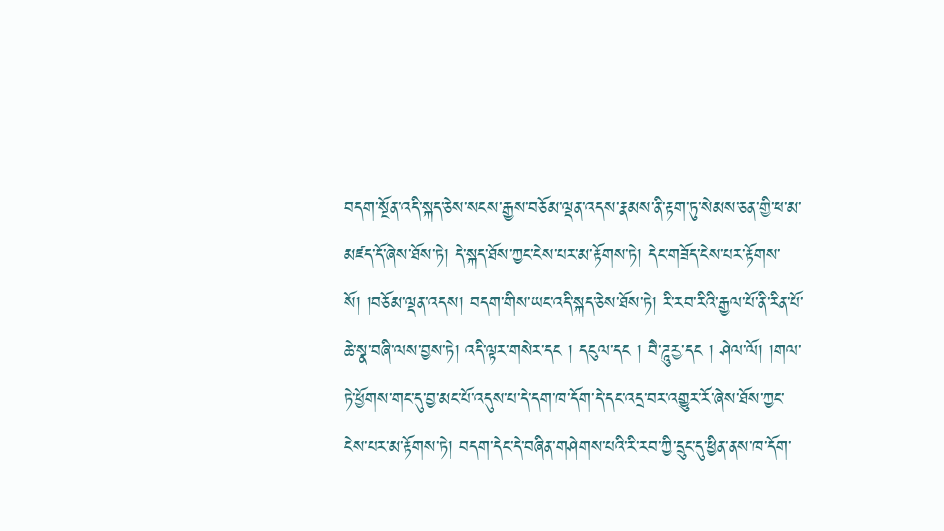བདག་སྔོན་འདི་སྐད་ཅེས་སངས་རྒྱས་བཅོམ་ལྡན་འདས་རྣམས་ནི་རྟག་ཏུ་སེམས་ཅན་གྱི་ཕ་མ་མཛད་དོ་ཞེས་ཐོས་ཏེ། དེ་སྐད་ཐོས་ཀྱང་ངེས་པར་མ་རྟོགས་ཏེ། དེང་གཟོད་ངེས་པར་རྟོགས་སོ། །བཅོམ་ལྡན་འདས། བདག་གིས་ཡང་འདི་སྐད་ཅེས་ཐོས་ཏེ། རི་རབ་རིའི་རྒྱལ་པོ་ནི་རིན་པོ་ཆེ་སྣ་བཞི་ལས་བྱས་ཏེ། འདི་ལྟར་གསེར་དང ། དངུལ་དང ། བཻ་ཌཱུརྱ་དང ། ཤེལ་ལོ། །གལ་ཏེ་ཕྱོགས་གང་དུ་བྱ་མང་པོ་འདུས་པ་དེ་དག་ཁ་དོག་དེ་དང་འདྲ་བར་འགྱུར་རོ་ཞེས་ཐོས་ཀྱང་ངེས་པར་མ་རྟོགས་ཏེ། བདག་དེང་དེ་བཞིན་གཤེགས་པའི་རི་རབ་ཀྱི་དྲུང་དུ་ཕྱིན་ནས་ཁ་དོག་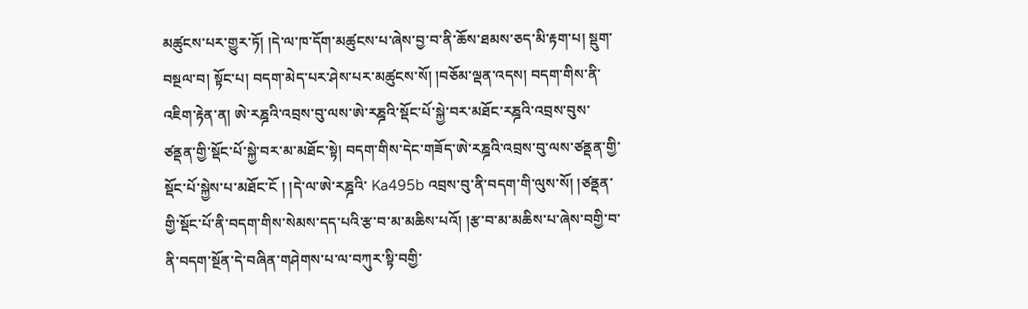མཚུངས་པར་གྱུར་ཏོ། །དེ་ལ་ཁ་དོག་མཚུངས་པ་ཞེས་བྱ་བ་ནི་ཆོས་ཐམས་ཅད་མི་རྟག་པ། སྡུག་བསྔལ་བ། སྟོང་པ། བདག་མེད་པར་ཤེས་པར་མཚུངས་སོ། །བཅོམ་ལྡན་འདས། བདག་གིས་ནི་འཇིག་རྟེན་ན། ཨེ་རཎྜའི་འབྲས་བུ་ལས་ཨེ་རཎྜའི་སྡོང་པོ་སྐྱེ་བར་མཐོང་རཎྜའི་འབྲས་བུས་ཙནྡན་གྱི་སྡོང་པོ་སྐྱེ་བར་མ་མཐོང་སྟེ། བདག་གིས་དེང་གཟོད་ཨེ་རཎྜའི་འབྲས་བུ་ལས་ཙནྡན་གྱི་སྡོང་པོ་སྐྱེས་པ་མཐོང་ངོ ། །དེ་ལ་ཨེ་རཎྜའི་ Ka495b འབྲས་བུ་ནི་བདག་གི་ལུས་སོ། །ཙནྡན་གྱི་སྡོང་པོ་ནི་བདག་གིས་སེམས་དད་པའི་རྩ་བ་མ་མཆིས་པའོ། །རྩ་བ་མ་མཆིས་པ་ཞེས་བགྱི་བ་ནི་བདག་སྔོན་དེ་བཞིན་གཤེགས་པ་ལ་བཀུར་སྟི་བགྱི་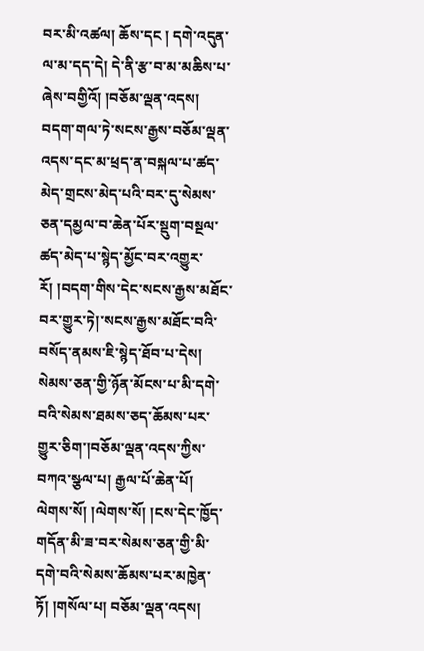བར་མི་འཚལ། ཆོས་དང ། དགེ་འདུན་ལ་མ་དད་དེ། དེ་ནི་རྩ་བ་མ་མཆིས་པ་ཞེས་བགྱིའོ། །བཅོམ་ལྡན་འདས། བདག་གལ་ཏེ་སངས་རྒྱས་བཅོམ་ལྡན་འདས་དང་མ་ཕྲད་ན་བསྐལ་པ་ཚད་མེད་གྲངས་མེད་པའི་བར་དུ་སེམས་ཅན་དམྱལ་བ་ཆེན་པོར་སྡུག་བསྔལ་ཚད་མེད་པ་སྙེད་མྱོང་བར་འགྱུར་རོ། །བདག་གིས་དེང་སངས་རྒྱས་མཐོང་བར་གྱུར་ཏེ།་སངས་རྒྱས་མཐོང་བའི་བསོད་ནམས་ཇི་སྙེད་ཐོབ་པ་དེས། སེམས་ཅན་གྱི་ཉོན་མོངས་པ་མི་དགེ་བའི་སེམས་ཐམས་ཅད་ཆོམས་པར་གྱུར་ཅིག་།བཅོམ་ལྡན་འདས་ཀྱིས་བཀའ་སྩལ་པ། རྒྱལ་པོ་ཆེན་པོ། ལེགས་སོ། །ལེགས་སོ། །ངས་དེང་ཁྱོད་གདོན་མི་ཟ་བར་སེམས་ཅན་གྱི་མི་དགེ་བའི་སེམས་ཆོམས་པར་མཁྱེན་ཏོ། །གསོལ་པ། བཅོམ་ལྡན་འདས།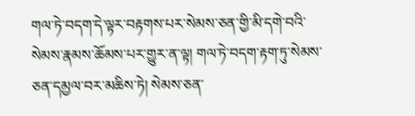གལ་ཏེ་བདག་དེ་ལྟར་བརྟགས་པར་སེམས་ཅན་གྱི་མི་དགེ་བའི་སེམས་རྣམས་ཆོམས་པར་གྱུར་ན་ལྟ། གལ་ཏེ་བདག་རྟག་ཏུ་སེམས་ཅན་དམྱལ་བར་མཆིས་ཏེ། སེམས་ཅན་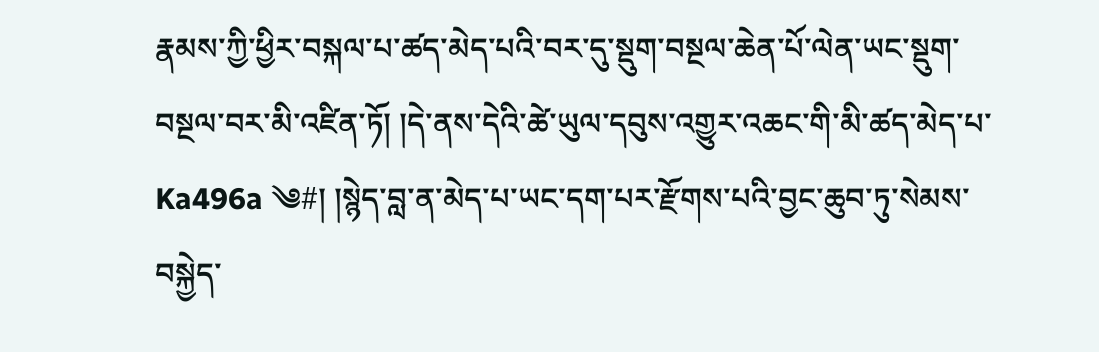རྣམས་ཀྱི་ཕྱིར་བསྐལ་པ་ཚད་མེད་པའི་བར་དུ་སྡུག་བསྔལ་ཆེན་པོ་ལེན་ཡང་སྡུག་བསྔལ་བར་མི་འཛིན་ཏོ། །དེ་ནས་དེའི་ཚེ་ཡུལ་དབུས་འགྱུར་འཆང་གི་མི་ཚད་མེད་པ་ Ka496a ༄#། །སྙེད་བླ་ན་མེད་པ་ཡང་དག་པར་རྫོགས་པའི་བྱང་ཆུབ་ཏུ་སེམས་བསྐྱེད་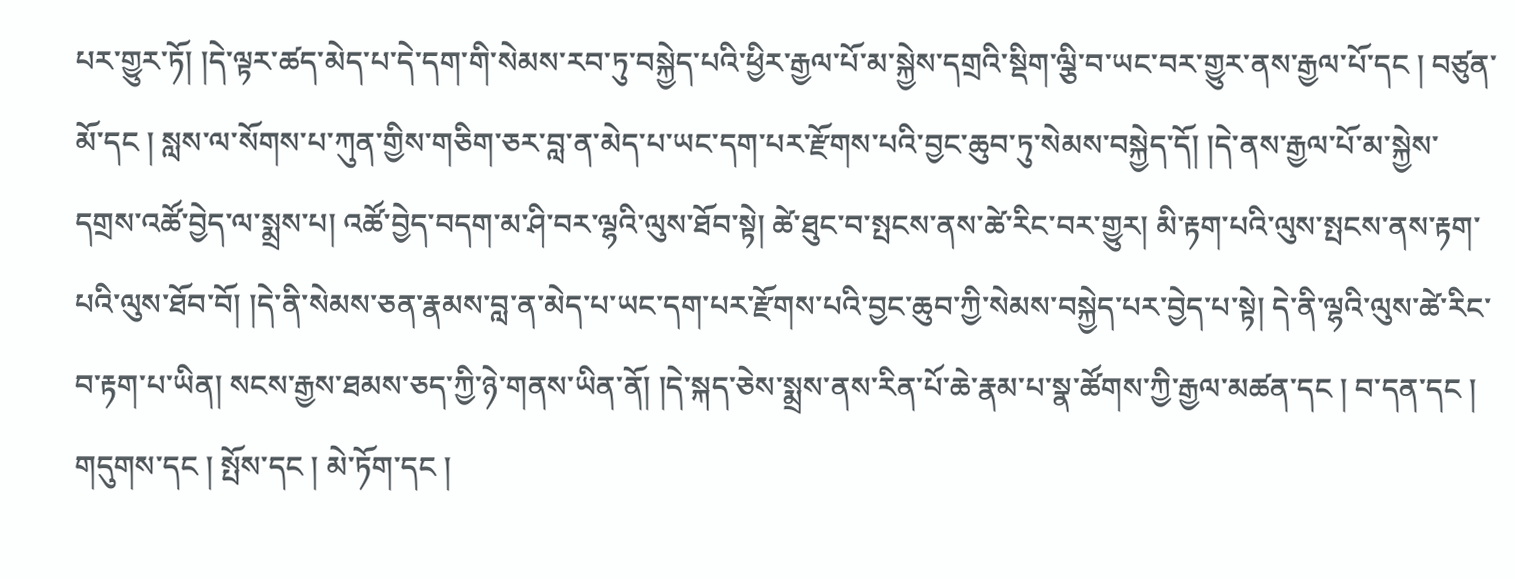པར་གྱུར་ཏོ། །དེ་ལྟར་ཚད་མེད་པ་དེ་དག་གི་སེམས་རབ་ཏུ་བསྐྱེད་པའི་ཕྱིར་རྒྱལ་པོ་མ་སྐྱེས་དགྲའི་སྡིག་ལྕི་བ་ཡང་བར་གྱུར་ནས་རྒྱལ་པོ་དང ། བཙུན་མོ་དང ། སླས་ལ་སོགས་པ་ཀུན་གྱིས་གཅིག་ཅར་བླ་ན་མེད་པ་ཡང་དག་པར་རྫོགས་པའི་བྱང་ཆུབ་ཏུ་སེམས་བསྐྱེད་དོ། །དེ་ནས་རྒྱལ་པོ་མ་སྐྱེས་དགྲས་འཚོ་བྱེད་ལ་སྨྲས་པ། འཚོ་བྱེད་བདག་མ་ཤི་བར་ལྷའི་ལུས་ཐོབ་སྟེ། ཚེ་ཐུང་བ་སྤངས་ནས་ཚེ་རིང་བར་གྱུར། མི་རྟག་པའི་ལུས་སྤངས་ནས་རྟག་པའི་ལུས་ཐོབ་བོ། །དེ་ནི་སེམས་ཅན་རྣམས་བླ་ན་མེད་པ་ཡང་དག་པར་རྫོགས་པའི་བྱང་ཆུབ་ཀྱི་སེམས་བསྐྱེད་པར་བྱེད་པ་སྟེ། དེ་ནི་ལྷའི་ལུས་ཚེ་རིང་བ་རྟག་པ་ཡིན། སངས་རྒྱས་ཐམས་ཅད་ཀྱི་ཉེ་གནས་ཡིན་ནོ། །དེ་སྐད་ཅེས་སྨྲས་ནས་རིན་པོ་ཆེ་རྣམ་པ་སྣ་ཚོགས་ཀྱི་རྒྱལ་མཚན་དང ། བ་དན་དང ། གདུགས་དང ། སྤོས་དང ། མེ་ཏོག་དང །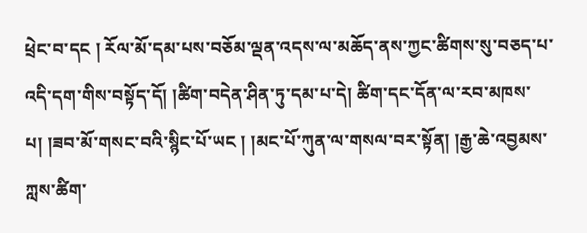ཕྲེང་བ་དང ། རོལ་མོ་དམ་པས་བཅོམ་ལྡན་འདས་ལ་མཆོད་ནས་ཀྱང་ཚིགས་སུ་བཅད་པ་འདི་དག་གིས་བསྟོད་དོ། །ཚིག་བདེན་ཤིན་ཏུ་དམ་པ་དེ། ཚིག་དང་དོན་ལ་རབ་མཁས་པ། །ཟབ་མོ་གསང་བའི་སྙིང་པོ་ཡང ། །མང་པོ་ཀུན་ལ་གསལ་བར་སྟོན། །རྒྱ་ཆེ་འབྱམས་ཀླས་ཚིག་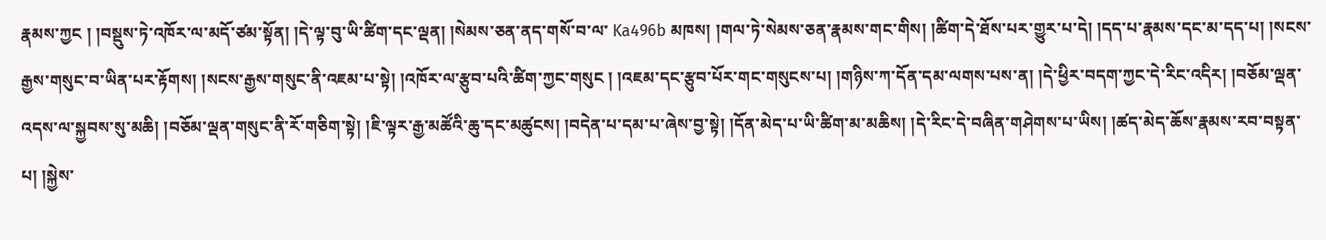རྣམས་ཀྱང ། །བསྡུས་ཏེ་འཁོར་ལ་མདོ་ཙམ་སྟོན། །དེ་ལྟ་བུ་ཡི་ཚིག་དང་ལྡན། །སེམས་ཅན་ནད་གསོ་བ་ལ་ Ka496b མཁས། །གལ་ཏེ་སེམས་ཅན་རྣམས་གང་གིས། །ཚིག་དེ་ཐོས་པར་གྱུར་པ་དེ། །དད་པ་རྣམས་དང་མ་དད་པ། །སངས་རྒྱས་གསུང་བ་ཡིན་པར་རྟོགས། །སངས་རྒྱས་གསུང་ནི་འཇམ་པ་སྟེ། །འཁོར་ལ་རྩུབ་པའི་ཚིག་ཀྱང་གསུང ། །འཇམ་དང་རྩུབ་པོར་གང་གསུངས་པ། །གཉིས་ཀ་དོན་དམ་ལགས་པས་ན། །དེ་ཕྱིར་བདག་ཀྱང་དེ་རིང་འདིར། །བཅོམ་ལྡན་འདས་ལ་སྐྱབས་སུ་མཆི། །བཅོམ་ལྡན་གསུང་ནི་རོ་གཅིག་སྟེ། །ཇི་ལྟར་རྒྱ་མཚོའི་ཆུ་དང་མཚུངས། །བདེན་པ་དམ་པ་ཞེས་བྱ་སྟེ། །དོན་མེད་པ་ཡི་ཚིག་མ་མཆིས། །དེ་རིང་དེ་བཞིན་གཤེགས་པ་ཡིས། །ཚད་མེད་ཆོས་རྣམས་རབ་བསྟན་པ། །སྐྱེས་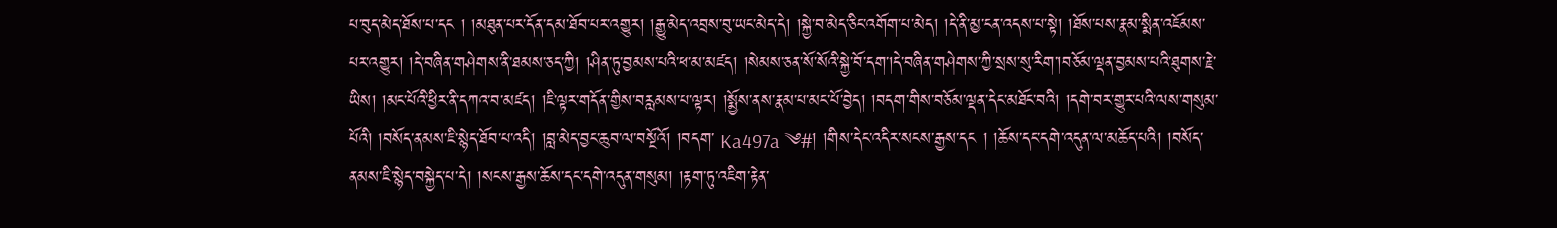པ་བུད་མེད་ཐོས་པ་དང ། །མཐུན་པར་དོན་དམ་ཐོབ་པར་འགྱུར། །རྒྱུ་མེད་འབྲས་བུ་ཡང་མེད་དེ། །སྐྱེ་བ་མེད་ཅིང་འགོག་པ་མེད། །དེ་ནི་མྱ་ངན་འདས་པ་སྟེ། །ཐོས་པས་རྣམ་སྨིན་འཇོམས་པར་འགྱུར། །དེ་བཞིན་གཤེགས་ནི་ཐམས་ཅད་ཀྱི། །ཤིན་ཏུ་བྱམས་པའི་ཕ་མ་མཛད། །སེམས་ཅན་སོ་སོའི་སྐྱེ་བོ་དག་།དེ་བཞིན་གཤེགས་ཀྱི་སྲས་སུ་རིག་།བཅོམ་ལྡན་བྱམས་པའི་ཐུགས་རྗེ་ཡིས། །མང་པོའི་ཕྱིར་ནི་དཀའ་བ་མཛད། །ཇི་ལྟར་གདོན་གྱིས་བརླམས་པ་ལྟར། །སྨྱོས་ནས་རྣམ་པ་མང་པོ་བྱེད། །བདག་གིས་བཅོམ་ལྡན་དེང་མཐོང་བའི། །དགེ་བར་གྱུར་པའི་ལས་གསུམ་པོའི། །བསོད་ནམས་ཇི་སྙེད་ཐོབ་པ་འདི། །བླ་མེད་བྱང་ཆུབ་ལ་བསྔོའོ། །བདག་ Ka497a ༄#། །གིས་དེང་འདིར་སངས་རྒྱས་དང ། །ཆོས་དང་དགེ་འདུན་ལ་མཆོད་པའི། །བསོད་ནམས་ཇི་སྙེད་བསྐྱེད་པ་དེ། །སངས་རྒྱས་ཆོས་དང་དགེ་འདུན་གསུམ། །རྟག་ཏུ་འཇིག་རྟེན་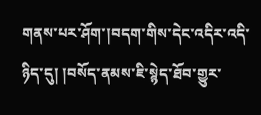གནས་པར་ཤོག་།བདག་གིས་དེང་འདིར་འདི་ཉིད་དུ། །བསོད་ནམས་ཇི་སྙེད་ཐོབ་གྱུར་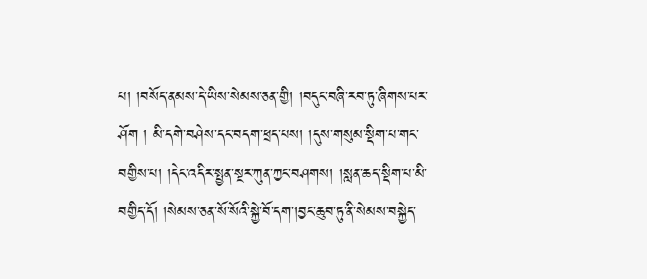པ། །བསོད་ནམས་དེ་ཡིས་སེམས་ཅན་གྱི། །བདུང་བཞི་རབ་ཏུ་ཞིགས་པར་ཤོག ། མི་དགེ་བཤེས་དང་བདག་ཕྲད་པས། །དུས་གསུམ་སྡིག་པ་གང་བགྱིས་པ། །དེང་འདིར་སྤྱན་སྔར་ཀུན་ཀྱང་བཤགས། །སླན་ཆད་སྡིག་པ་མི་བགྱིད་དོ། །སེམས་ཅན་སོ་སོའི་སྐྱེ་བོ་དག་།བྱང་ཆུབ་ཏུ་ནི་སེམས་བསྐྱེད་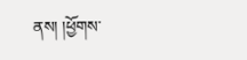ནས། །ཕྱོགས་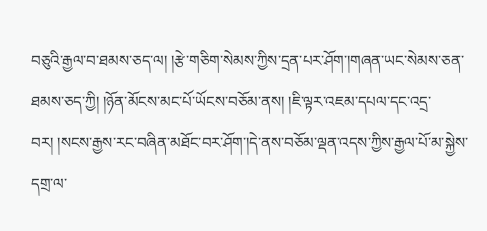བཅུའི་རྒྱལ་བ་ཐམས་ཅད་ལ། །རྩེ་གཅིག་སེམས་ཀྱིས་དྲན་པར་ཤོག་།གཞན་ཡང་སེམས་ཅན་ཐམས་ཅད་ཀྱི། །ཉོན་མོངས་མང་པོ་ཡོངས་བཅོམ་ནས། །ཇི་ལྟར་འཇམ་དཔལ་དང་འདྲ་བར། །སངས་རྒྱས་རང་བཞིན་མཐོང་བར་ཤོག་།དེ་ནས་བཅོམ་ལྡན་འདས་ཀྱིས་རྒྱལ་པོ་མ་སྐྱེས་དགྲ་ལ་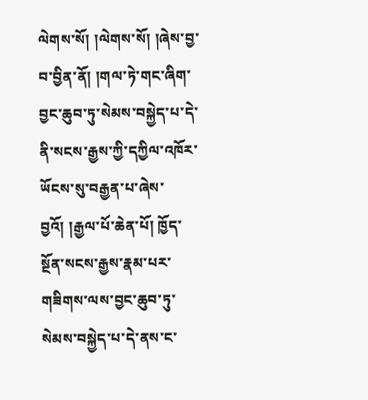ལེགས་སོ། །ལེགས་སོ། །ཞེས་བྱ་བ་བྱིན་ནོ། །གལ་ཏེ་གང་ཞིག་བྱང་ཆུབ་ཏུ་སེམས་བསྐྱེད་པ་དེ་ནི་སངས་རྒྱས་ཀྱི་དཀྱིལ་འཁོར་ཡོངས་སུ་བརྒྱན་པ་ཞེས་བྱའོ། །རྒྱལ་པོ་ཆེན་པོ། ཁྱོད་སྔོན་སངས་རྒྱས་རྣམ་པར་གཟིགས་ལས་བྱང་ཆུབ་ཏུ་སེམས་བསྐྱེད་པ་དེ་ནས་ང་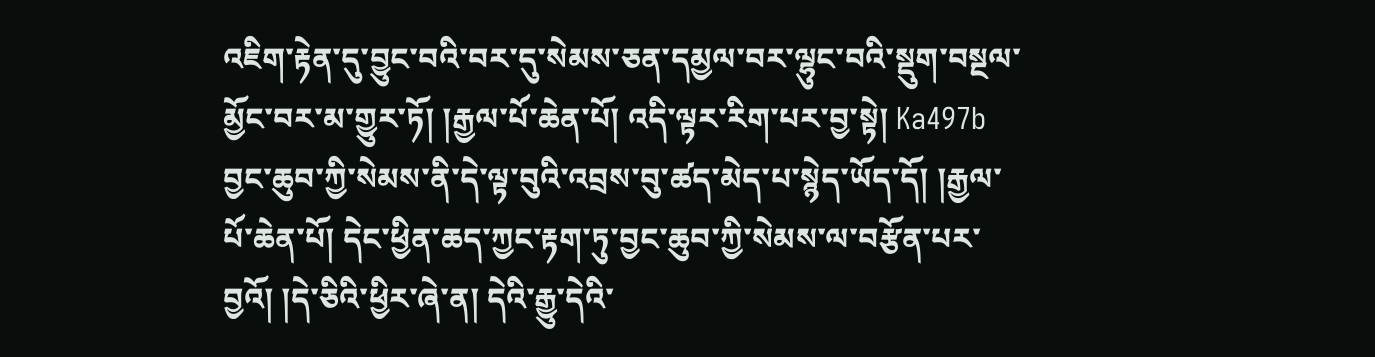འཇིག་རྟེན་དུ་བྱུང་བའི་བར་དུ་སེམས་ཅན་དམྱལ་བར་ལྷུང་བའི་སྡུག་བསྔལ་མྱོང་བར་མ་གྱུར་ཏོ། །རྒྱལ་པོ་ཆེན་པོ། འདི་ལྟར་རིག་པར་བྱ་སྟེ། Ka497b བྱང་ཆུབ་ཀྱི་སེམས་ནི་དེ་ལྟ་བུའི་འབྲས་བུ་ཚད་མེད་པ་སྙེད་ཡོད་དོ། །རྒྱལ་པོ་ཆེན་པོ། དེང་ཕྱིན་ཆད་ཀྱང་རྟག་ཏུ་བྱང་ཆུབ་ཀྱི་སེམས་ལ་བརྩོན་པར་བྱའོ། །དེ་ཅིའི་ཕྱིར་ཞེ་ན། དེའི་རྒྱུ་དེའི་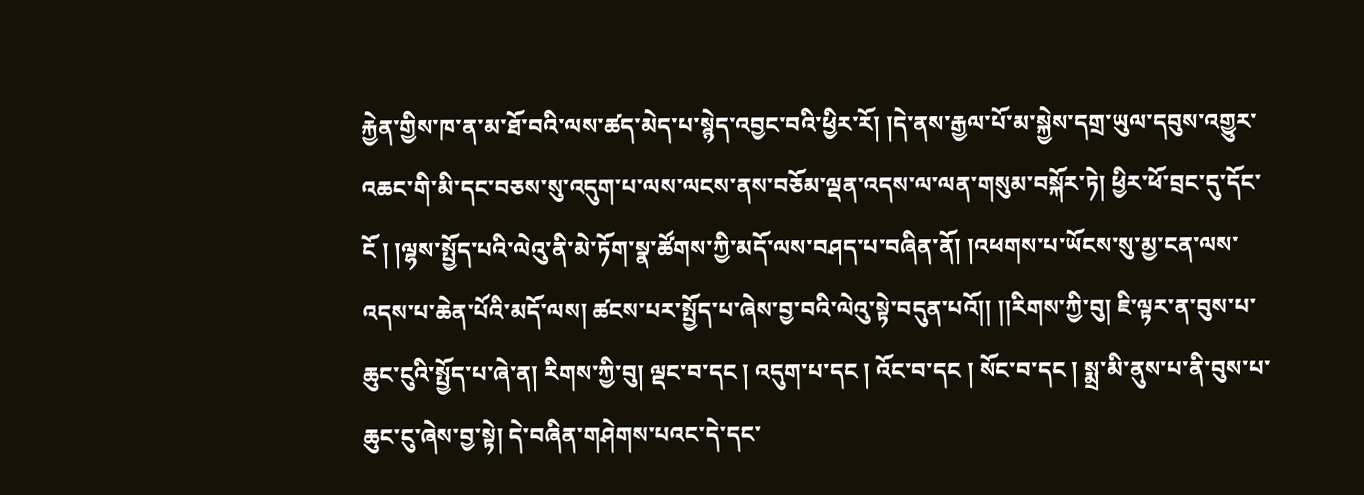རྐྱེན་གྱིས་ཁ་ན་མ་ཐོ་བའི་ལས་ཚད་མེད་པ་སྙེད་འབྱང་བའི་ཕྱིར་རོ། །དེ་ནས་རྒྱལ་པོ་མ་སྐྱེས་དགྲ་ཡུལ་དབུས་འགྱུར་འཆང་གི་མི་དང་བཅས་སུ་འདུག་པ་ལས་ལངས་ནས་བཅོམ་ལྡན་འདས་ལ་ལན་གསུམ་བསྐོར་ཏེ། ཕྱིར་ཕོ་བྲང་དུ་དོང་ངོ ། །ལྷས་སྤྱོད་པའི་ལེའུ་ནི་མེ་ཏོག་སྣ་ཚོགས་ཀྱི་མདོ་ལས་བཤད་པ་བཞིན་ནོ། །འཕགས་པ་ཡོངས་སུ་མྱ་ངན་ལས་འདས་པ་ཆེན་པོའི་མདོ་ལས། ཚངས་པར་སྤྱོད་པ་ཞེས་བྱ་བའི་ལེའུ་སྟེ་བདུན་པའོ།། །།རིགས་ཀྱི་བུ། ཇི་ལྟར་ན་བུས་པ་ཆུང་ངུའི་སྤྱོད་པ་ཞེ་ན། རིགས་ཀྱི་བུ། ལྡང་བ་དང ། འདུག་པ་དང ། འོང་བ་དང ། སོང་བ་དང ། སྨྲ་མི་ནུས་པ་ནི་བུས་པ་ཆུང་ངུ་ཞེས་བྱ་སྟེ། དེ་བཞིན་གཤེགས་པའང་དེ་དང་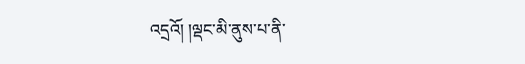འདྲའོ། །ལྡང་མི་ནུས་པ་ནི་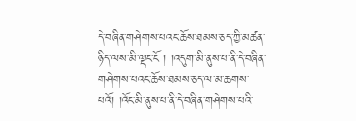དེ་བཞིན་གཤེགས་པའང་ཆོས་ཐམས་ཅད་ཀྱི་མཚན་ཉིད་ལས་མི་ལྡང་ངོ ། །འདུག་མི་ནུས་པ་ནི་དེ་བཞིན་གཤེགས་པའང་ཆོས་ཐམས་ཅད་ལ་མ་ཆགས་པའོ། །འོང་མི་ནུས་པ་ནི་དེ་བཞིན་གཤེགས་པའི་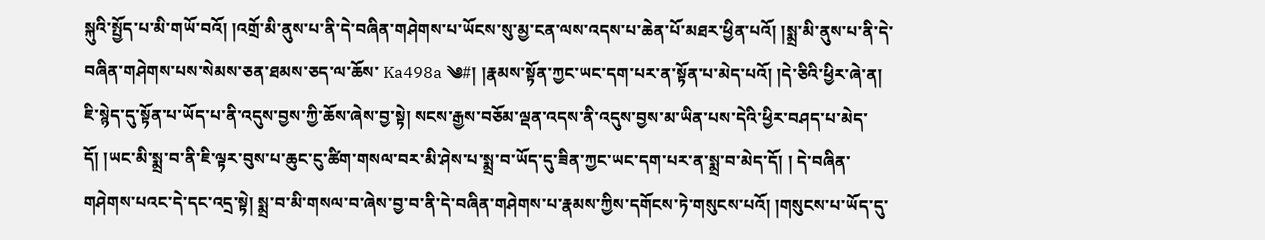སྐུའི་སྤྱོད་པ་མི་གཡོ་བའོ། །འགྲོ་མི་ནུས་པ་ནི་དེ་བཞིན་གཤེགས་པ་ཡོངས་སུ་མྱ་ངན་ལས་འདས་པ་ཆེན་པོ་མཐར་ཕྱིན་པའོ། །སྨྲ་མི་ནུས་པ་ནི་དེ་བཞིན་གཤེགས་པས་སེམས་ཅན་ཐམས་ཅད་ལ་ཆོས་ Ka498a ༄#། །རྣམས་སྟོན་ཀྱང་ཡང་དག་པར་ན་སྟོན་པ་མེད་པའོ། །དེ་ཅིའི་ཕྱིར་ཞེ་ན། ཇི་སྙེད་དུ་སྟོན་པ་ཡོད་པ་ནི་འདུས་བྱས་ཀྱི་ཆོས་ཞེས་བྱ་སྟེ། སངས་རྒྱས་བཅོམ་ལྡན་འདས་ནི་འདུས་བྱས་མ་ཡིན་པས་དེའི་ཕྱིར་བཤད་པ་མེད་དོ། །ཡང་མི་སྨྲ་བ་ནི་ཇི་ལྟར་བུས་པ་ཆུང་ངུ་ཚིག་གསལ་བར་མི་ཤེས་པ་སྨྲ་བ་ཡོད་དུ་ཟིན་ཀྱང་ཡང་དག་པར་ན་སྨྲ་བ་མེད་དོ། ། དེ་བཞིན་གཤེགས་པའང་དེ་དང་འདྲ་སྟེ། སྨྲ་བ་མི་གསལ་བ་ཞེས་བྱ་བ་ནི་དེ་བཞིན་གཤེགས་པ་རྣམས་ཀྱིས་དགོངས་ཏེ་གསུངས་པའོ། །གསུངས་པ་ཡོད་དུ་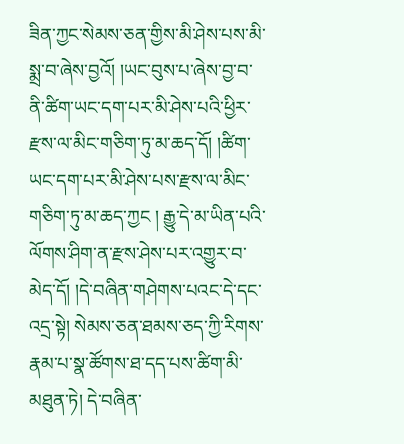ཟིན་ཀྱང་སེམས་ཅན་གྱིས་མི་ཤེས་པས་མི་སྨྲ་བ་ཞེས་བྱའོ། །ཡང་བུས་པ་ཞེས་བྱ་བ་ནི་ཚིག་ཡང་དག་པར་མི་ཤེས་པའི་ཕྱིར་རྫས་ལ་མིང་གཅིག་ཏུ་མ་ཆད་དོ། །ཚིག་ཡང་དག་པར་མི་ཤེས་པས་རྫས་ལ་མིང་གཅིག་ཏུ་མ་ཆད་ཀྱང ། རྒྱུ་དེ་མ་ཡིན་པའི་ལོགས་ཤིག་ན་རྫས་ཤེས་པར་འགྱུར་བ་མེད་དོ། །དེ་བཞིན་གཤེགས་པའང་དེ་དང་འདྲ་སྟེ། སེམས་ཅན་ཐམས་ཅད་ཀྱི་རིགས་རྣམ་པ་སྣ་ཚོགས་ཐ་དད་པས་ཚིག་མི་མཐུན་ཏེ། དེ་བཞིན་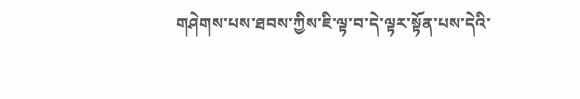གཤེགས་པས་ཐབས་ཀྱིས་ཇི་ལྟ་བ་དེ་ལྟར་སྟོན་པས་དེའི་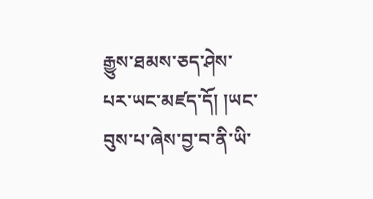རྒྱུས་ཐམས་ཅད་ཤེས་པར་ཡང་མཛད་དོ། །ཡང་བུས་པ་ཞེས་བྱ་བ་ནི་ཡི་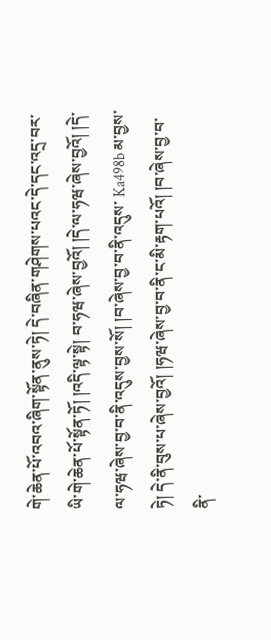གེ་ཆེན་པོ་འབའ་ཞིག་སྟོན་ནུས་ཏེ། དེ་བཞིན་གཤེགས་པའང་དེ་དང་འདྲ་བར་ཡི་གེ་ཆེན་པོ་སྟོན་ཏོ། །འདི་ལྟ་སྟེ། བ་ཧཝ་ཞེས་བྱའོ། །དེ་ལ་ཧཝ་ཞེས་བྱའོ། །དེ་ལ་ཧཝ་ཞེས་བྱ་བ་ནི་འདུས་བྱས་སོ། །བ་ཞེས་བྱ་བ་ནི་འདུས་ Ka498b མ་བྱས་ཏེ། དེ་ནི་བུས་པ་ཞེས་བྱའོ། །ཧཝ་ཞེས་བྱ་བ་ནི་ང་མི་རྟག་པའོ། །བ་ཞེས་བྱ་བ་ནི་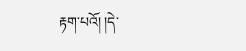རྟག་པའོ། །དེ་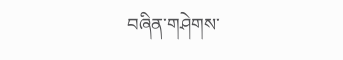བཞིན་གཤེགས་